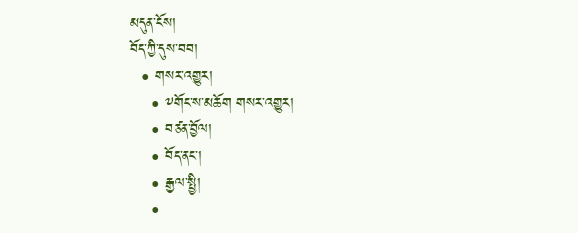མདུན་ངོས།
བོད་ཀྱི་དུས་བབ།
  • གསར་འགྱུར།
    • ༸གོང་ས་མཆོག གསར་འགྱུར།
    • བཙན་བྱོལ།
    • བོད་ནང་།
    • རྒྱལ་སྤྱི།
    •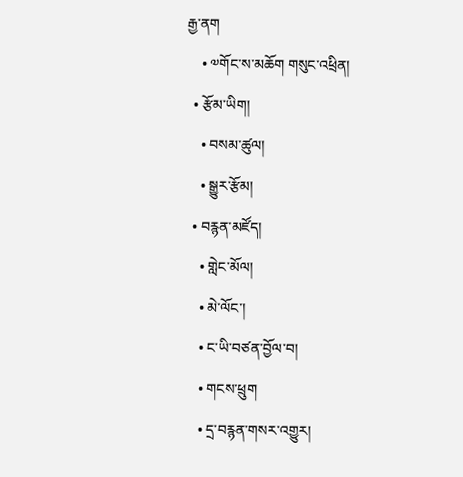རྒྱ་ནག
    • ༧གོང་ས་མཆོག གསུང་འཕྲིན།
  • རྩོམ་ཡིག།
    • བསམ་ཚུལ།
    • སྒྱུར་རྩོམ།
  • བརྙན་མཛོད།
    • གླེང་མོལ།
    • མེ་ལོང་།
    • ང་ཡི་བཙན་བྱོལ་བ།
    • གངས་ཕྲུག
    • དྲ་བརྙན་གསར་འགྱུར།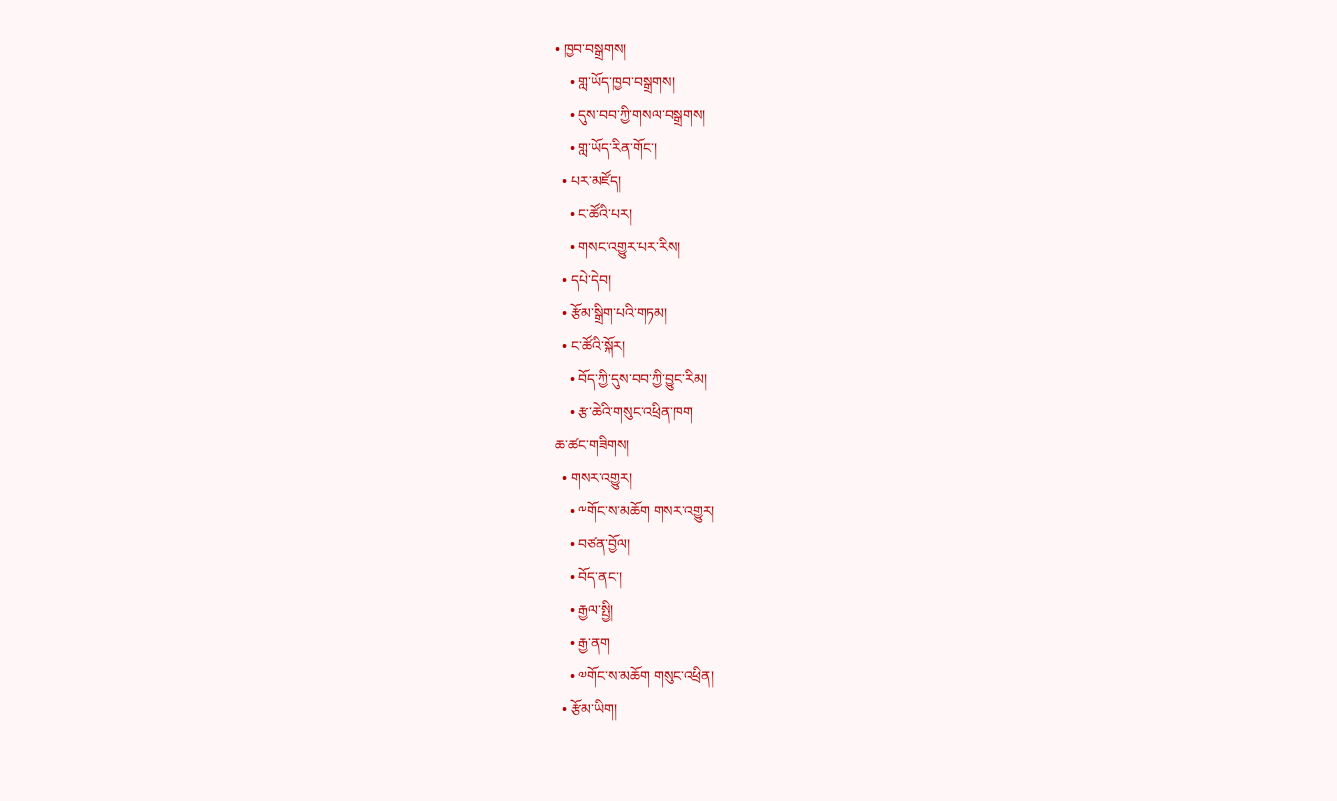• ཁྱབ་བསྒྲགས།
    • གླ་ཡོད་ཁྱབ་བསྒྲགས།
    • དུས་བབ་ཀྱི་གསལ་བསྒྲགས།
    • གླ་ཡོད་རིན་གོང་།
  • པར་མཛོད།
    • ང་ཚོའི་པར།
    • གསང་འགྱུར་པར་རིས།
  • དཔེ་དེབ།
  • རྩོམ་སྒྲིག་པའི་གཏམ།
  • ང་ཚོའི་སྐོར།
    • བོད་ཀྱི་དུས་བབ་ཀྱི་བྱུང་རིམ།
    • རྩ་ཆེའི་གསུང་འཕྲིན་ཁག
ཆ་ཚང་གཟིགས།
  • གསར་འགྱུར།
    • ༸གོང་ས་མཆོག གསར་འགྱུར།
    • བཙན་བྱོལ།
    • བོད་ནང་།
    • རྒྱལ་སྤྱི།
    • རྒྱ་ནག
    • ༧གོང་ས་མཆོག གསུང་འཕྲིན།
  • རྩོམ་ཡིག།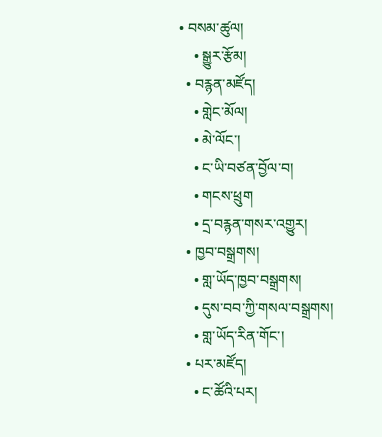• བསམ་ཚུལ།
    • སྒྱུར་རྩོམ།
  • བརྙན་མཛོད།
    • གླེང་མོལ།
    • མེ་ལོང་།
    • ང་ཡི་བཙན་བྱོལ་བ།
    • གངས་ཕྲུག
    • དྲ་བརྙན་གསར་འགྱུར།
  • ཁྱབ་བསྒྲགས།
    • གླ་ཡོད་ཁྱབ་བསྒྲགས།
    • དུས་བབ་ཀྱི་གསལ་བསྒྲགས།
    • གླ་ཡོད་རིན་གོང་།
  • པར་མཛོད།
    • ང་ཚོའི་པར།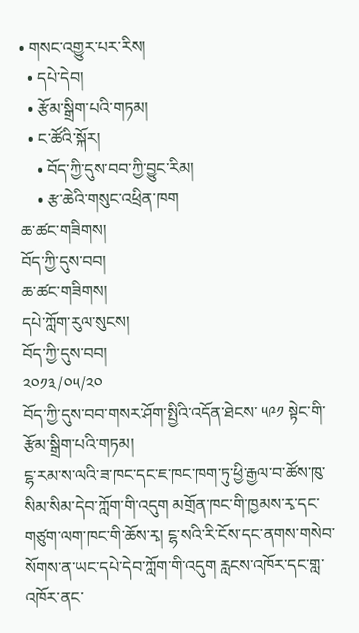• གསང་འགྱུར་པར་རིས།
  • དཔེ་དེབ།
  • རྩོམ་སྒྲིག་པའི་གཏམ།
  • ང་ཚོའི་སྐོར།
    • བོད་ཀྱི་དུས་བབ་ཀྱི་བྱུང་རིམ།
    • རྩ་ཆེའི་གསུང་འཕྲིན་ཁག
ཆ་ཚང་གཟིགས།
བོད་ཀྱི་དུས་བབ།
ཆ་ཚང་གཟིགས།
དཔེ་ཀློག་རུལ་སུངས།
བོད་ཀྱི་དུས་བབ།
༢༠༡༣/༠༥/༢༠
བོད་ཀྱི་དུས་བབ་གསར་ཤོག་སྤྱིའི་འདོན་ཐེངས་ ༥༩༡ སྟེང་གི་རྩོམ་སྒྲིག་པའི་གཏམ།
ངྷ་རམ་ས་ལའི་ཟ་ཁང་དང་ཇ་ཁང་ཁག་ཏུ་ཕྱི་རྒྱལ་བ་ཚོས་ཁུ་སིམ་སིམ་དེབ་ཀློག་གི་འདུག མགྲོན་ཁང་གི་ཁྱམས་རྭ་དང་གཙུག་ལག་ཁང་གི་ཆོས་རྭ། ངྷ་སའི་རི་ངོས་དང་ནགས་གསེབ་སོགས་ན་ཡང་དཔེ་དེབ་ཀློག་གི་འདུག རླངས་འཁོར་དང་གླ་འཁོར་ནང་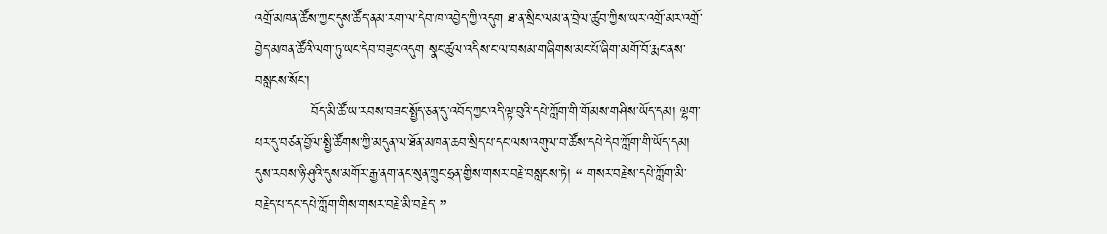འགྲོ་མཁན་ཚོས་ཀྱང་དུས་ཚོད་ནམ་རག་ལ་དེབ་ཁ་འབྱེད་ཀྱི་འདུག ཐ་ན་སྲིང་ལམ་ན་བྲེལ་ཚུབ་ཀྱིས་ཡར་འགྲོ་མར་འགྲོ་བྱེད་མཁན་ཚོའི་ལག་ཏུ་ཡང་དེབ་བཟུང་འདུག སྣང་ཚུལ་འདིས་ང་ལ་བསམ་གཞིགས་མང་པོ་ཞིག་མགོ་བོ་རྨང་ནས་བསླངས་སོང་།
            བོད་མི་ཚོ་ཡ་རབས་བཟང་སྤྱོད་ཅན་དུ་འབོད་ཀྱང་འདི་ལྟ་བུའི་དཔེ་ཀློག་གི་གོམས་གཤིས་ཡོད་དམ། ལྷག་པར་དུ་བཙན་བྱོལ་སྤྱི་ཚོགས་ཀྱི་མདུན་ལ་ཐོན་མཁན་ཆབ་སྲིད་པ་དང་ལས་འགུལ་བ་ཚོས་དཔེ་དེབ་ཀློག་གི་ཡོད་དམ། དུས་རབས་ཉི་ཤུའི་དུས་མགོར་རྒྱ་ནག་ནང་སུན་ཀྲུང་ཧྲན་གྱིས་གསར་བརྗེ་བསླངས་ཏེ། “ གསར་བརྗེས་དཔེ་ཀློག་མི་བརྗེད་པ་དང་དཔེ་ཀློག་གིས་གསར་བརྗེ་མི་བརྗེད་ ”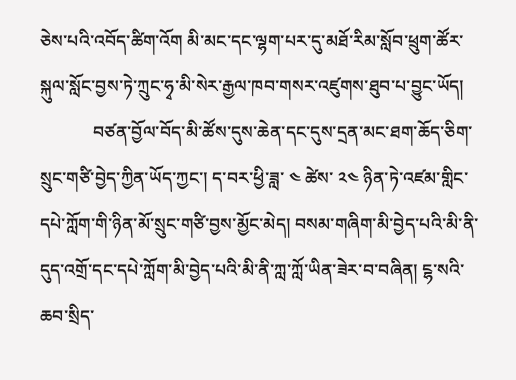ཅེས་པའི་འབོད་ཚིག་འོག མི་མང་དང་ལྷག་པར་དུ་མཐོ་རིམ་སློབ་ཕྲུག་ཚོར་སྐུལ་སློང་བྱས་ཏེ་ཀྲུང་ཧྭ་མི་སེར་རྒྱལ་ཁབ་གསར་འཛུགས་ཐུབ་པ་བྱུང་ཡོད།
            བཙན་བྱོལ་བོད་མི་ཚོས་དུས་ཆེན་དང་དུས་དྲན་མང་ཐག་ཆོད་ཅིག་སྲུང་གཙི་བྱེད་ཀྱིན་ཡོད་ཀྱང་། ད་བར་ཕྱི་ཟླ་ ༤ ཚེས་ ༢༤ ཉིན་ཏེ་འཛམ་གླིང་དཔེ་ཀློག་གི་ཉིན་མོ་སྲུང་གཙི་བྱས་མྱོང་མེད། བསམ་གཞིག་མི་བྱེད་པའི་མི་ནི་དུད་འགྲོ་དང་དཔེ་ཀློག་མི་བྱེད་པའི་མི་ནི་ཀླ་ཀློ་ཡིན་ཟེར་བ་བཞིན། ངྷ་སའི་ཆབ་སྲིད་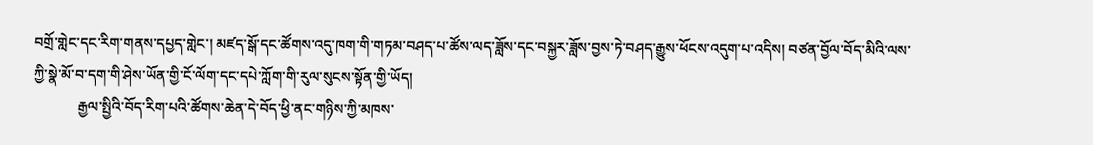བགྲོ་གླེང་དང་རིག་གནས་དཔྱད་གླེང་། མཛད་སྒོ་དང་ཚོགས་འདུ་ཁག་གི་གཏམ་བཤད་པ་ཚོས་ལད་ཟློས་དང་བསྐྱར་ཟློས་བྱས་ཏེ་བཤད་རྒྱུས་ཕོངས་འདུག་པ་འདིས། བཙན་བྱོལ་བོད་མིའི་ལས་ཀྱི་སྣེ་མོ་བ་དག་གི་ཤེས་ཡོན་གྱི་ངོ་ལོག་དང་དཔེ་ཀློག་གི་རུལ་སུངས་སྟོན་གྱི་ཡོད།
            རྒྱལ་སྤྱིའི་བོད་རིག་པའི་ཚོགས་ཆེན་དེ་བོད་ཕྱི་ནང་གཉིས་ཀྱི་མཁས་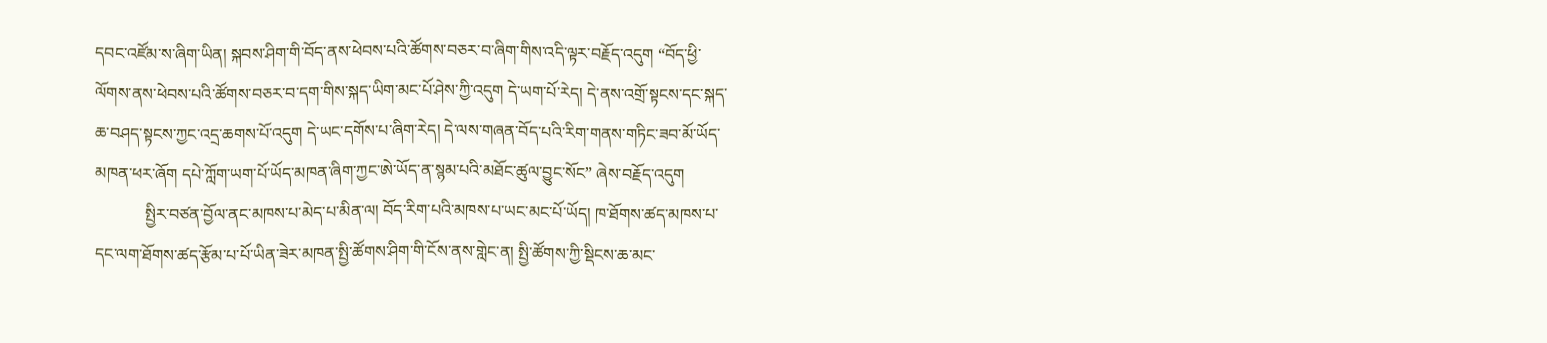དབང་འཛོམ་ས་ཞིག་ཡིན། སྐབས་ཤིག་གི་བོད་ནས་ཕེབས་པའི་ཚོགས་བཅར་བ་ཞིག་གིས་འདི་ལྟར་བརྗོད་འདུག “བོད་ཕྱི་ལོགས་ནས་ཕེབས་པའི་ཚོགས་བཅར་བ་དག་གིས་སྐད་ཡིག་མང་པོ་ཤེས་ཀྱི་འདུག དེ་ཡག་པོ་རེད། དེ་ནས་འགྲོ་སྟངས་དང་སྐད་ཆ་བཤད་སྟངས་ཀྱང་འདྲ་ཆགས་པོ་འདུག དེ་ཡང་དགོས་པ་ཞིག་རེད། དེ་ལས་གཞན་བོད་པའི་རིག་གནས་གཏིང་ཟབ་མོ་ཡོད་མཁན་ཕར་ཞོག དཔེ་ཀློག་ཡག་པོ་ཡོད་མཁན་ཞིག་ཀྱང་ཨེ་ཡོད་ན་སྙམ་པའི་མཐོང་ཚུལ་བྱུང་སོང” ཞེས་བརྗོད་འདུག
            སྤྱིར་བཙན་བྱོལ་ནང་མཁས་པ་མེད་པ་མིན་ལ། བོད་རིག་པའི་མཁས་པ་ཡང་མང་པོ་ཡོད། ཁ་ཐོགས་ཚད་མཁས་པ་དང་ལག་ཐོགས་ཚད་རྩོམ་པ་པོ་ཡིན་ཟེར་མཁན་སྤྱི་ཚོགས་ཤིག་གི་ངོས་ནས་གླེང་ན། སྤྱི་ཚོགས་ཀྱི་སྡིངས་ཆ་མང་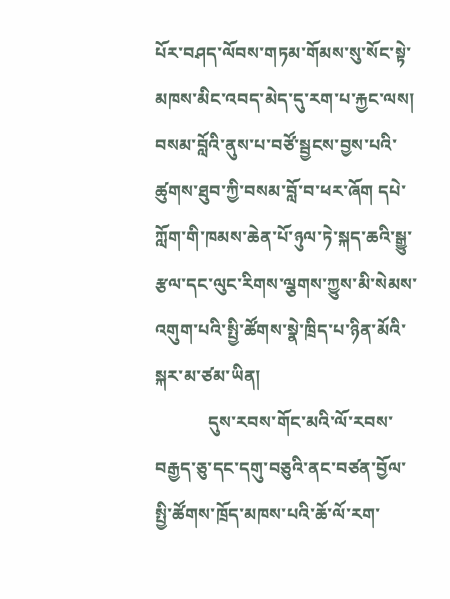པོར་བཤད་ལོབས་གཏམ་གོམས་སུ་སོང་སྟེ་མཁས་མིང་འབད་མེད་དུ་རག་པ་རྐྱང་ལས། བསམ་བློའི་ནུས་པ་བཙོ་སྦྱངས་བྱས་པའི་ཚུགས་ཐུབ་ཀྱི་བསམ་བློ་བ་ཕར་ཞོག དཔེ་ཀློག་གི་ཁམས་ཆེན་པོ་ཉུལ་ཏེ་སྐད་ཆའི་སྒྱུ་རྩལ་དང་ལུང་རིགས་ལྕགས་ཀྱུས་མི་སེམས་འགུག་པའི་སྤྱི་ཚོགས་སྣེ་ཁྲིད་པ་ཉིན་མོའི་སྐར་མ་ཙམ་ཡིན།
            དུས་རབས་གོང་མའི་ལོ་རབས་བརྒྱད་ཅུ་དང་དགུ་བཅུའི་ནང་བཙན་བྱོལ་སྤྱི་ཚོགས་ཁྲོད་མཁས་པའི་ཆོ་ལོ་རག་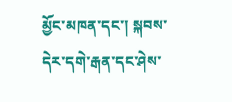མྱོང་མཁན་དང་། སྐབས་དེར་དགེ་རྒན་དང་ཤེས་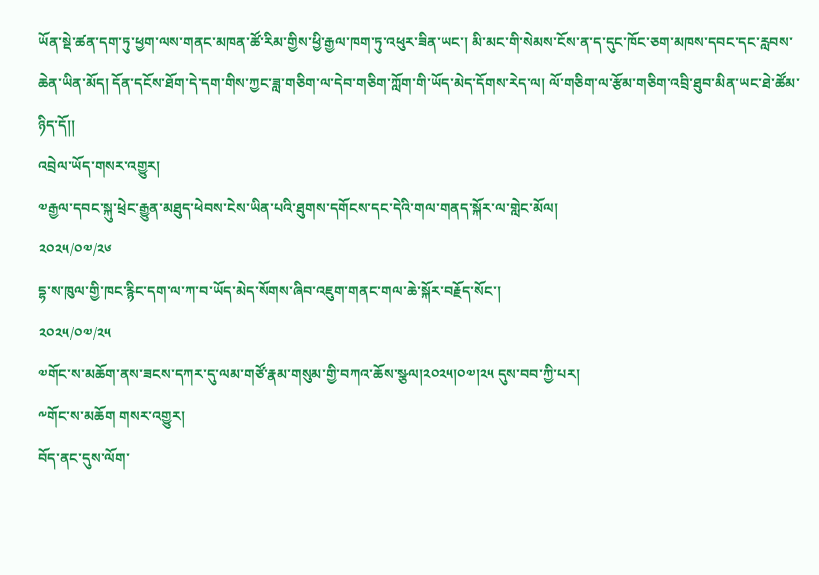ཡོན་སྡེ་ཚན་དག་ཏུ་ཕྱག་ལས་གནང་མཁན་ཚོ་རིམ་གྱིས་ཕྱི་རྒྱལ་ཁག་ཏུ་འཕུར་ཟིན་ཡང་། མི་མང་གི་སེམས་ངོས་ན་ད་དུང་ཁོང་ཅག་མཁས་དབང་དང་རླབས་ཆེན་ཡིན་མོད། དོན་དངོས་ཐོག་དེ་དག་གིས་ཀྱང་ཟླ་གཅིག་ལ་དེབ་གཅིག་ཀློག་གི་ཡོད་མེད་དོགས་རེད་ལ། ལོ་གཅིག་ལ་རྩོམ་གཅིག་འབྲི་ཐུབ་མིན་ཡང་ཐེ་ཚོམ་ཉིད་དོ།།
འབྲེལ་ཡོད་གསར་འགྱུར།
༧རྒྱལ་དབང་སྐུ་ཕྲེང་རྒྱུན་མཐུད་ཕེབས་ངེས་ཡིན་པའི་ཐུགས་དགོངས་དང་དེའི་གལ་གནད་སྐོར་ལ་གླེང་མོལ།
༢༠༢༥/༠༧/༢༦
དྷ་ས་ཁུལ་གྱི་ཁང་རྙིང་དག་ལ་ཀ་བ་ཡོད་མེད་སོགས་ཞིབ་འཇུག་གནང་གལ་ཆེ་སྐོར་བརྗོད་སོང་།
༢༠༢༥/༠༧/༢༥
༧གོང་ས་མཆོག་ནས་ཟངས་དཀར་དུ་ལམ་གཙོ་རྣམ་གསུམ་གྱི་བཀའ་ཆོས་སྩལ།༢༠༢༥།༠༧།༢༥ དུས་བབ་ཀྱི་པར།
༸གོང་ས་མཆོག གསར་འགྱུར།
བོད་ནང་དུས་ལོག་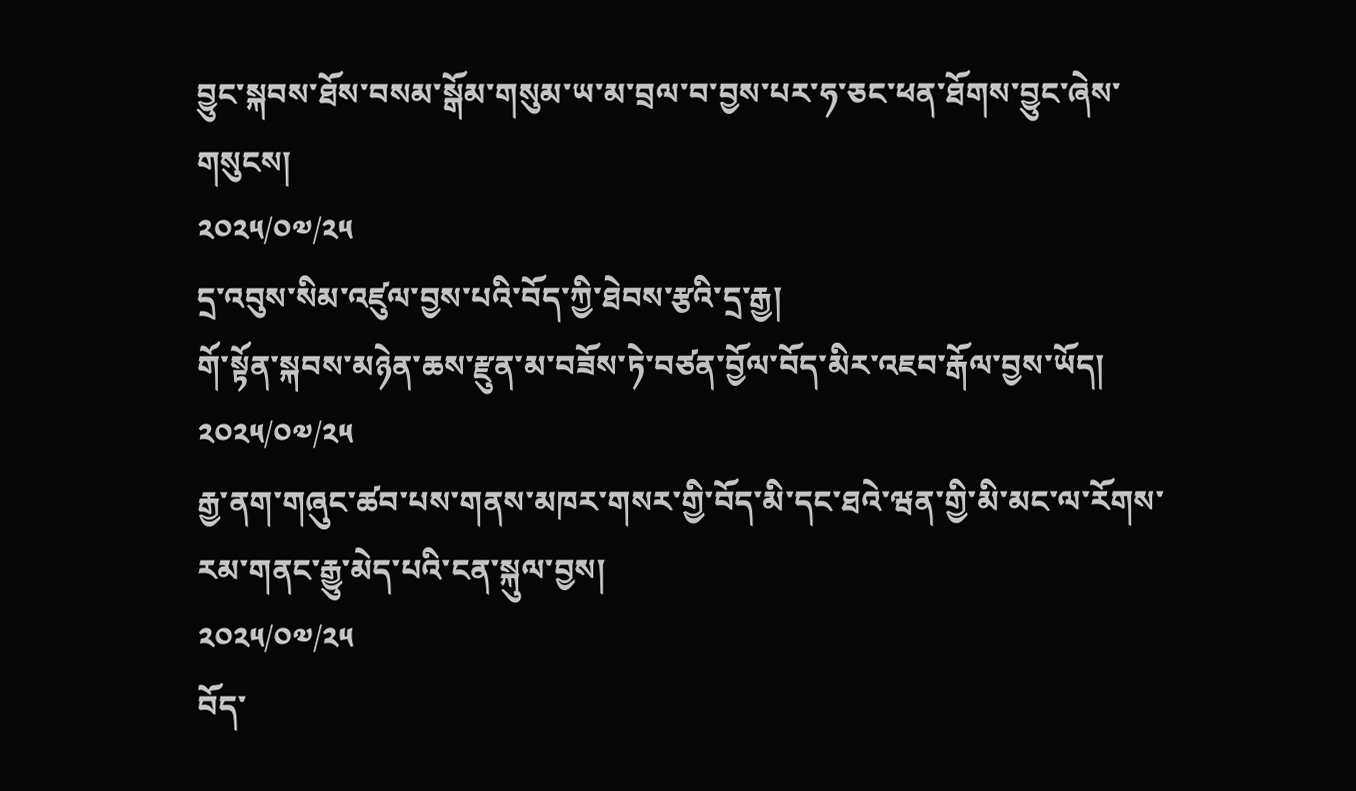བྱུང་སྐབས་ཐོས་བསམ་སྒོམ་གསུམ་ཡ་མ་བྲལ་བ་བྱས་པར་ཧ་ཅང་ཕན་ཐོགས་བྱུང་ཞེས་གསུངས།
༢༠༢༥/༠༧/༢༥
དྲ་འབུས་སིམ་འཛུལ་བྱས་པའི་བོད་ཀྱི་ཐེབས་རྩའི་དྲ་རྒྱ།
གོ་སྟོན་སྐབས་མཉེན་ཆས་རྫུན་མ་བཟོས་ཏེ་བཙན་བྱོལ་བོད་མིར་འཇབ་རྒོལ་བྱས་ཡོད།
༢༠༢༥/༠༧/༢༥
རྒྱ་ནག་གཞུང་ཚབ་པས་གནས་མཁར་གསར་གྱི་བོད་མི་དང་ཐའེ་ཝན་གྱི་མི་མང་ལ་རོགས་རམ་གནང་རྒྱུ་མེད་པའི་ངན་སྐུལ་བྱས།
༢༠༢༥/༠༧/༢༥
བོད་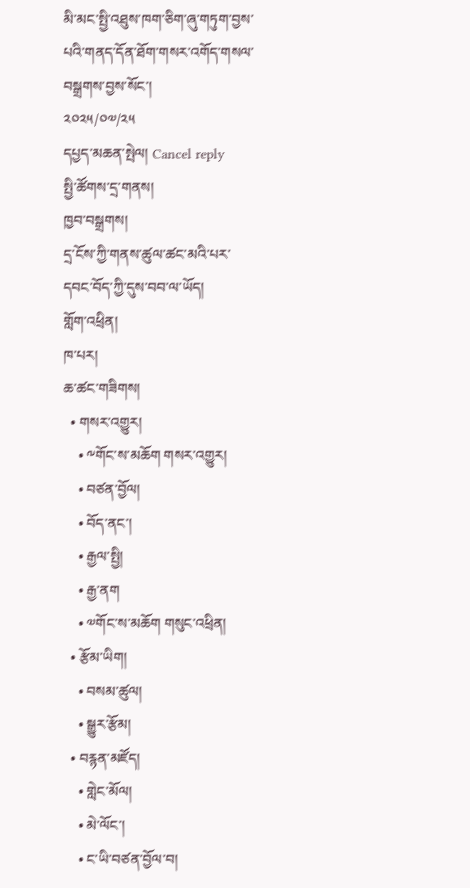མི་མང་སྤྱི་འཐུས་ཁག་ཅིག་ཞུ་གཏུག་བྱས་པའི་གནད་དོན་ཐོག་གསར་འགོད་གསལ་བསྒྲགས་བྱས་སོང་།
༢༠༢༥/༠༧/༢༥
དཔྱད་མཆན་སྤེལ། Cancel reply
སྤྱི་ཚོགས་དྲ་གནས།
ཁྱབ་བསྒྲགས།
དྲ་ངོས་ཀྱི་གནས་ཚུལ་ཚང་མའི་པར་དབང་བོད་ཀྱི་དུས་བབ་ལ་ཡོད།
གློག་འཕྲིན།
ཁ་པར།
ཆ་ཚང་གཟིགས།
  • གསར་འགྱུར།
    • ༸གོང་ས་མཆོག གསར་འགྱུར།
    • བཙན་བྱོལ།
    • བོད་ནང་།
    • རྒྱལ་སྤྱི།
    • རྒྱ་ནག
    • ༧གོང་ས་མཆོག གསུང་འཕྲིན།
  • རྩོམ་ཡིག།
    • བསམ་ཚུལ།
    • སྒྱུར་རྩོམ།
  • བརྙན་མཛོད།
    • གླེང་མོལ།
    • མེ་ལོང་།
    • ང་ཡི་བཙན་བྱོལ་བ།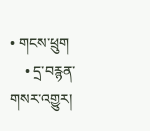• གངས་ཕྲུག
    • དྲ་བརྙན་གསར་འགྱུར།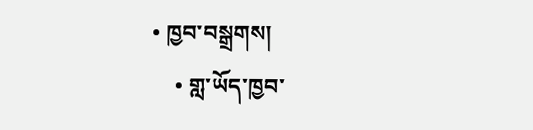• ཁྱབ་བསྒྲགས།
    • གླ་ཡོད་ཁྱབ་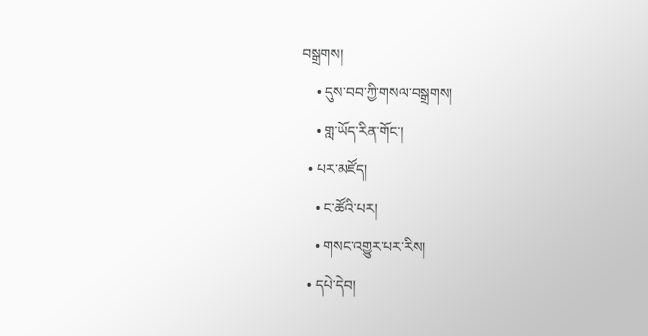བསྒྲགས།
    • དུས་བབ་ཀྱི་གསལ་བསྒྲགས།
    • གླ་ཡོད་རིན་གོང་།
  • པར་མཛོད།
    • ང་ཚོའི་པར།
    • གསང་འགྱུར་པར་རིས།
  • དཔེ་དེབ།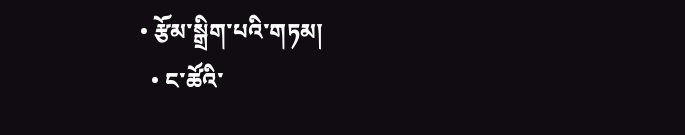• རྩོམ་སྒྲིག་པའི་གཏམ།
  • ང་ཚོའི་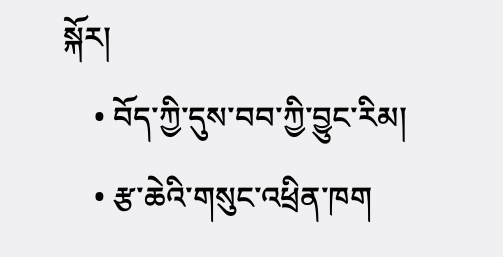སྐོར།
    • བོད་ཀྱི་དུས་བབ་ཀྱི་བྱུང་རིམ།
    • རྩ་ཆེའི་གསུང་འཕྲིན་ཁག